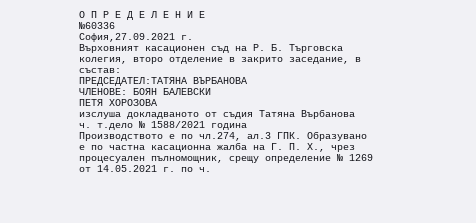О П Р Е Д Е Л Е Н И Е
№60336
София,27.09.2021 г.
Върховният касационен съд на Р. Б. Търговска колегия, второ отделение в закрито заседание, в състав:
ПРЕДСЕДАТЕЛ:ТАТЯНА ВЪРБАНОВА
ЧЛЕНОВЕ: БОЯН БАЛЕВСКИ
ПЕТЯ ХОРОЗОВА
изслуша докладваното от съдия Татяна Върбанова
ч. т.дело № 1588/2021 година
Производството е по чл.274, ал.3 ГПК. Образувано е по частна касационна жалба на Г. П. Х., чрез процесуален пълномощник, срещу определение № 1269 от 14.05.2021 г. по ч.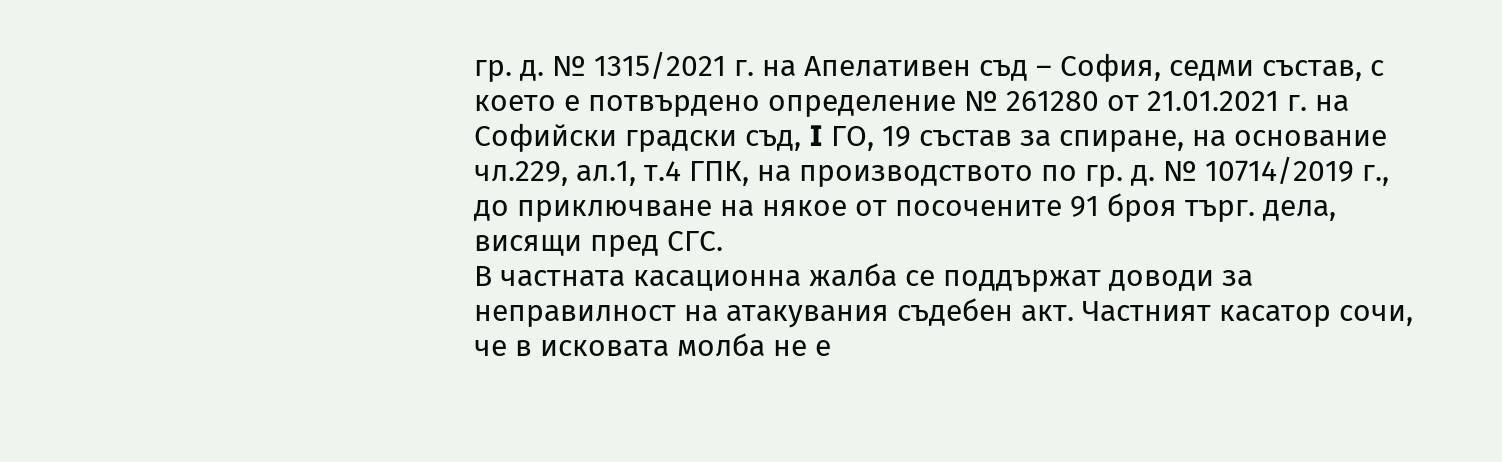гр. д. № 1315/2021 г. на Апелативен съд – София, седми състав, с което е потвърдено определение № 261280 от 21.01.2021 г. на Софийски градски съд, I ГО, 19 състав за спиране, на основание чл.229, ал.1, т.4 ГПК, на производството по гр. д. № 10714/2019 г., до приключване на някое от посочените 91 броя търг. дела, висящи пред СГС.
В частната касационна жалба се поддържат доводи за неправилност на атакувания съдебен акт. Частният касатор сочи, че в исковата молба не е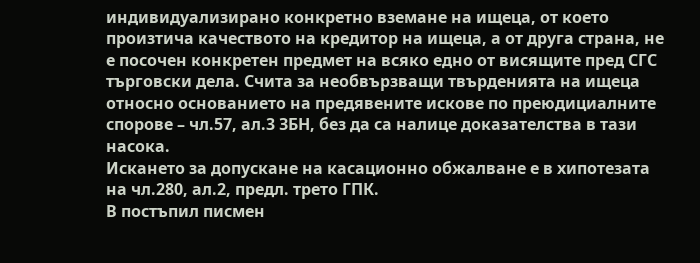индивидуализирано конкретно вземане на ищеца, от което произтича качеството на кредитор на ищеца, а от друга страна, не е посочен конкретен предмет на всяко едно от висящите пред СГС търговски дела. Счита за необвързващи твърденията на ищеца относно основанието на предявените искове по преюдициалните спорове – чл.57, ал.3 ЗБН, без да са налице доказателства в тази насока.
Искането за допускане на касационно обжалване е в хипотезата на чл.280, ал.2, предл. трето ГПК.
В постъпил писмен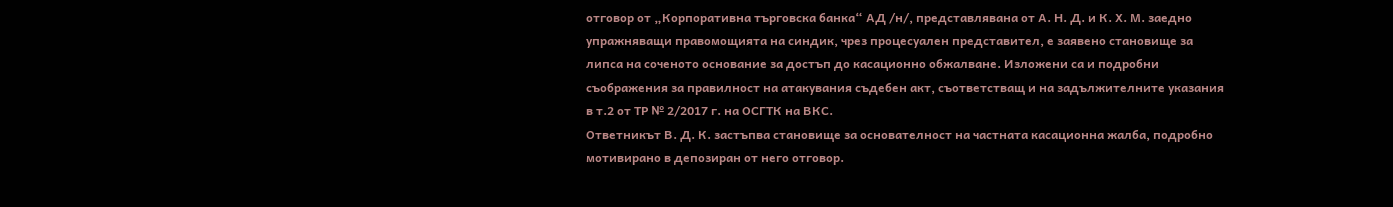отговор от „Корпоративна търговска банка“ АД /н/, представлявана от А. Н. Д. и К. Х. М. заедно упражняващи правомощията на синдик, чрез процесуален представител, е заявено становище за липса на соченото основание за достъп до касационно обжалване. Изложени са и подробни съображения за правилност на атакувания съдебен акт, съответстващ и на задължителните указания в т.2 от ТР № 2/2017 г. на ОСГТК на ВКС.
Ответникът В. Д. К. застъпва становище за основателност на частната касационна жалба, подробно мотивирано в депозиран от него отговор.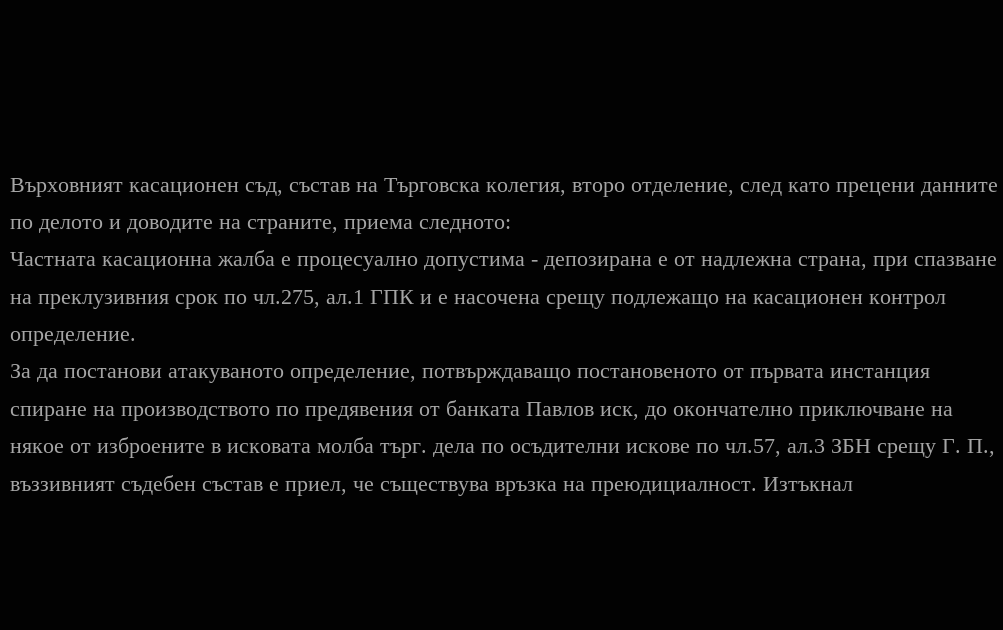Върховният касационен съд, състав на Търговска колегия, второ отделение, след като прецени данните по делото и доводите на страните, приема следното:
Частната касационна жалба е процесуално допустима - депозирана е от надлежна страна, при спазване на преклузивния срок по чл.275, ал.1 ГПК и е насочена срещу подлежащо на касационен контрол определение.
За да постанови атакуваното определение, потвърждаващо постановеното от първата инстанция спиране на производството по предявения от банката Павлов иск, до окончателно приключване на някое от изброените в исковата молба търг. дела по осъдителни искове по чл.57, ал.3 ЗБН срещу Г. П., въззивният съдебен състав е приел, че съществува връзка на преюдициалност. Изтъкнал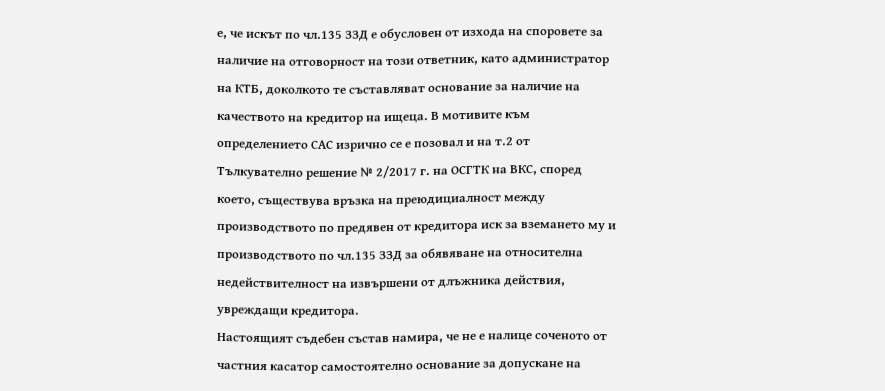е, че искът по чл.135 ЗЗД е обусловен от изхода на споровете за наличие на отговорност на този ответник, като администратор на КТБ, доколкото те съставляват основание за наличие на качеството на кредитор на ищеца. В мотивите към определението САС изрично се е позовал и на т.2 от Тълкувателно решение № 2/2017 г. на ОСГТК на ВКС, според което, съществува връзка на преюдициалност между производството по предявен от кредитора иск за вземането му и производството по чл.135 ЗЗД за обявяване на относителна недействителност на извършени от длъжника действия, увреждащи кредитора.
Настоящият съдебен състав намира, че не е налице соченото от частния касатор самостоятелно основание за допускане на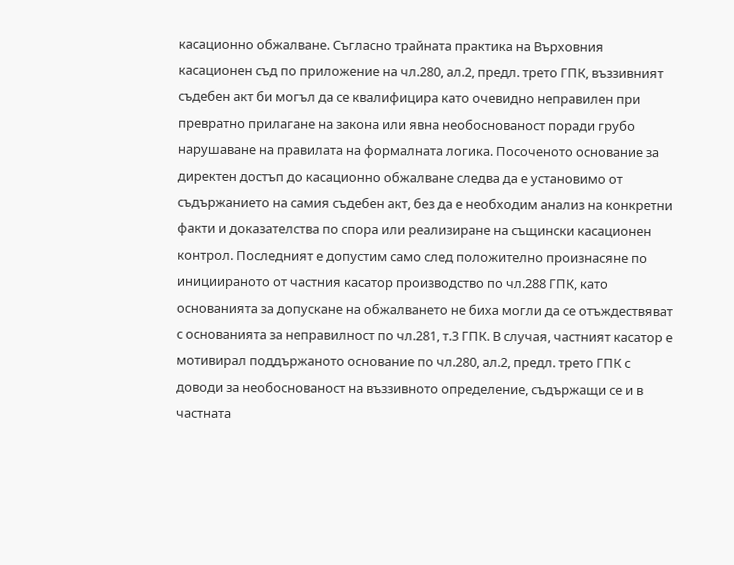касационно обжалване. Съгласно трайната практика на Върховния касационен съд по приложение на чл.280, ал.2, предл. трето ГПК, въззивният съдебен акт би могъл да се квалифицира като очевидно неправилен при превратно прилагане на закона или явна необоснованост поради грубо нарушаване на правилата на формалната логика. Посоченото основание за директен достъп до касационно обжалване следва да е установимо от съдържанието на самия съдебен акт, без да е необходим анализ на конкретни факти и доказателства по спора или реализиране на същински касационен контрол. Последният е допустим само след положително произнасяне по инициираното от частния касатор производство по чл.288 ГПК, като основанията за допускане на обжалването не биха могли да се отъждествяват с основанията за неправилност по чл.281, т.3 ГПК. В случая, частният касатор е мотивирал поддържаното основание по чл.280, ал.2, предл. трето ГПК с доводи за необоснованост на въззивното определение, съдържащи се и в частната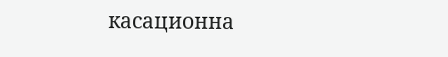касационна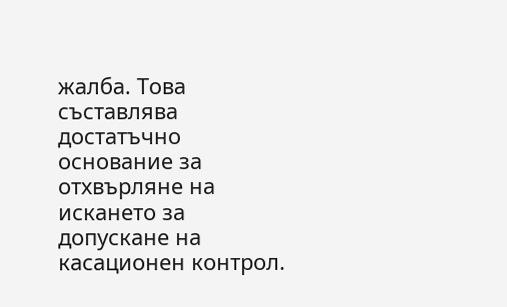жалба. Това съставлява достатъчно основание за отхвърляне на искането за допускане на касационен контрол.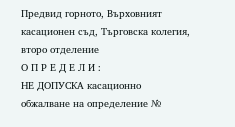Предвид горното, Върховният касационен съд, Търговска колегия, второ отделение
О П Р Е Д Е Л И :
НЕ ДОПУСКА касационно обжалване на определение №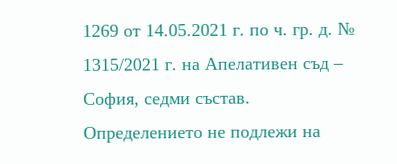1269 от 14.05.2021 г. по ч. гр. д. № 1315/2021 г. на Апелативен съд – София, седми състав.
Определението не подлежи на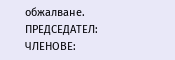обжалване.
ПРЕДСЕДАТЕЛ: ЧЛЕНОВЕ: